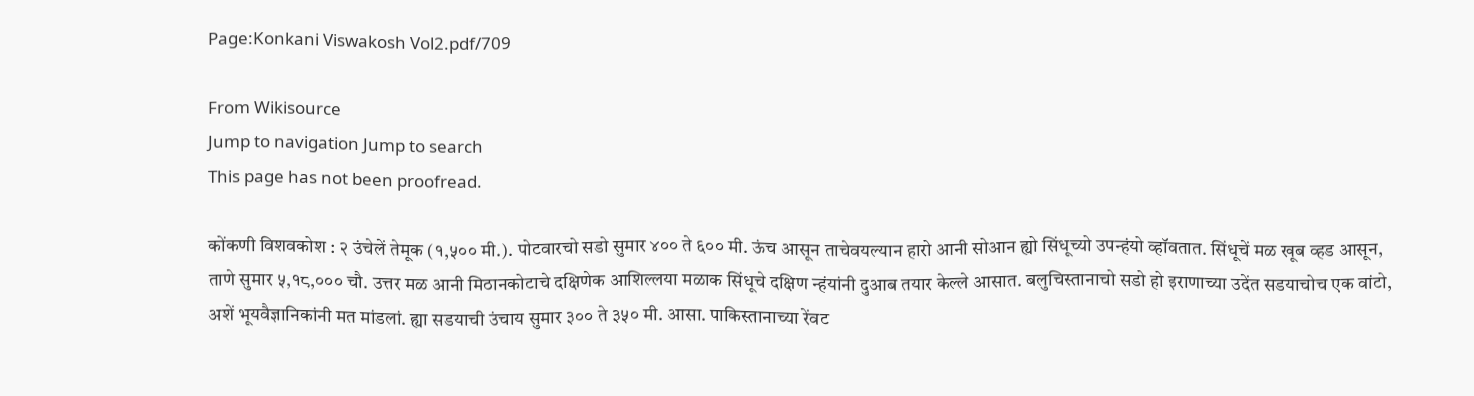Page:Konkani Viswakosh Vol2.pdf/709

From Wikisource
Jump to navigation Jump to search
This page has not been proofread.

कोंकणी विशवकोश : २ उंचेलें तेमूक (१,५०० मी.). पोटवारचो सडो सुमार ४०० ते ६०० मी. ऊंच आसून ताचेवयल्यान हारो आनी सोआन ह्यो सिंधूच्यो उपन्हंयो व्हॉवतात. सिंधूचें मळ खूब व्हड आसून, ताणे सुमार ५,१८,००० चौ. उत्तर मळ आनी मिठानकोटाचे दक्षिणेक आशिल्लया मळाक सिंधूचे दक्षिण न्हंयांनी दुआब तयार केल्ले आसात. बलुचिस्तानाचो सडो हो इराणाच्या उदेंत सडयाचोच एक वांटो, अशें भूयवैज्ञानिकांनी मत मांडलां. ह्या सडयाची उंचाय सुमार ३०० ते ३५० मी. आसा. पाकिस्तानाच्या रेंवट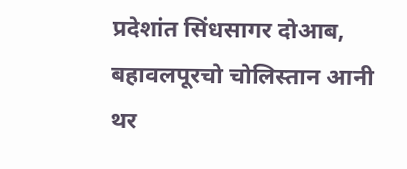प्रदेशांत सिंधसागर दोआब, बहावलपूरचो चोलिस्तान आनी थर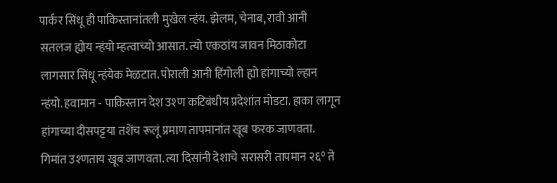पार्कर सिंधू ही पाकिस्तानांतली मुखेल न्हंय. झेलम, चेनाब, रावी आनी सतलज ह्योय न्हंयो म्हत्वाच्यो आसात. त्यो एकठांय जावन मिठाकोटा लागसार सिंधू न्हंयेक मेळटात. पोराली आनी हिंगोली ह्यो हांगाच्यो ल्हान न्हंयो. हवामान - पाकिस्तान देश उश्ण कटिबंधीय प्रदेशांत मोडटा. हाका लागून हांगाच्या दीसपट्टया तशेंच रूलूं प्रमाण तापमानांत खूब फरक जाणवता. गिमांत उश्णताय खूब जाणवता. त्या दिसांनी देशाचे सरासरी तापमान २६° ते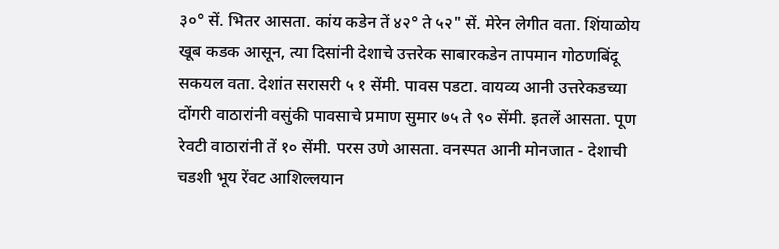३०° सें. भितर आसता. कांय कडेन तें ४२° ते ५२" सें. मेरेन लेगीत वता. शिंयाळोय खूब कडक आसून, त्या दिसांनी देशाचे उत्तरेक साबारकडेन तापमान गोठणबिंदू सकयल वता. देशांत सरासरी ५ १ सेंमी. पावस पडटा. वायव्य आनी उत्तरेकडच्या दोंगरी वाठारांनी वसुंकी पावसाचे प्रमाण सुमार ७५ ते ९० सेंमी. इतलें आसता. पूण रेवटी वाठारांनी तें १० सेंमी. परस उणे आसता. वनस्पत आनी मोनजात - देशाची चडशी भूय रेंवट आशिल्लयान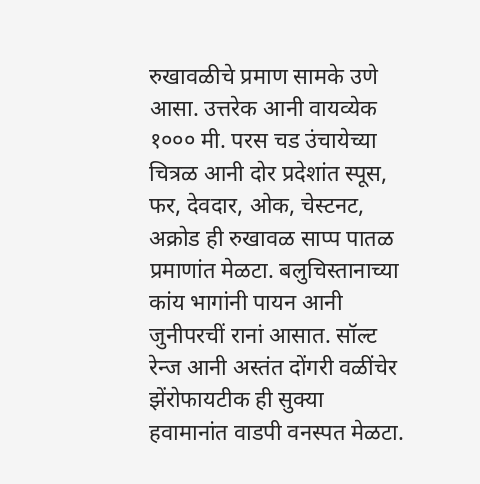रुखावळीचे प्रमाण सामके उणे आसा. उत्तरेक आनी वायव्येक १००० मी. परस चड उंचायेच्या चित्रळ आनी दोर प्रदेशांत स्पूस, फर, देवदार, ओक, चेस्टनट, अक्रोड ही रुखावळ साप्प पातळ प्रमाणांत मेळटा. बलुचिस्तानाच्या कांय भागांनी पायन आनी जुनीपरचीं रानां आसात. सॉल्ट रेन्ज आनी अस्तंत दोंगरी वळींचेर झेंरोफायटीक ही सुक्या हवामानांत वाडपी वनस्पत मेळटा.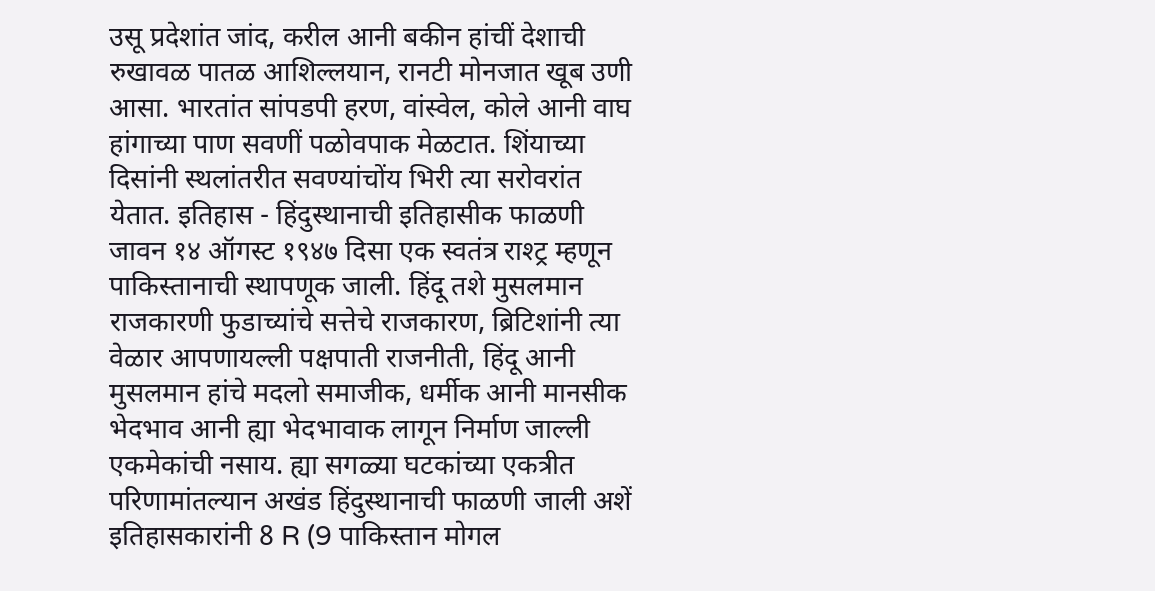उसू प्रदेशांत जांद, करील आनी बकीन हांचीं देशाची रुखावळ पातळ आशिल्लयान, रानटी मोनजात खूब उणी आसा. भारतांत सांपडपी हरण, वांस्वेल, कोले आनी वाघ हांगाच्या पाण सवणीं पळोवपाक मेळटात. शिंयाच्या दिसांनी स्थलांतरीत सवण्यांचोंय भिरी त्या सरोवरांत येतात. इतिहास - हिंदुस्थानाची इतिहासीक फाळणी जावन १४ ऑगस्ट १९४७ दिसा एक स्वतंत्र राश्ट्र म्हणून पाकिस्तानाची स्थापणूक जाली. हिंदू तशे मुसलमान राजकारणी फुडाच्यांचे सत्तेचे राजकारण, ब्रिटिशांनी त्या वेळार आपणायल्ली पक्षपाती राजनीती, हिंदू आनी मुसलमान हांचे मदलो समाजीक, धर्मीक आनी मानसीक भेदभाव आनी ह्या भेदभावाक लागून निर्माण जाल्ली एकमेकांची नसाय. ह्या सगळ्या घटकांच्या एकत्रीत परिणामांतल्यान अखंड हिंदुस्थानाची फाळणी जाली अशें इतिहासकारांनी 8 R (9 पाकिस्तान मोगल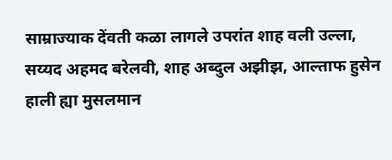साम्राज्याक देंवती कळा लागले उपरांत शाह वली उल्ला, सय्यद अहमद बरेलवी, शाह अब्दुल अझीझ, आल्ताफ हुसेन हाली ह्या मुसलमान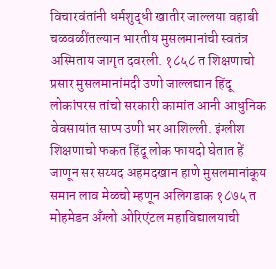विचारवंतांनी धर्मशुद्धी खातीर जाल्लया वहाबी चळवळींतल्यान भारतीय मुसलमानांची स्वतंत्र अस्मिताय जागृत दवरली. १८५८ त शिक्षणाचो प्रसार मुसलमानांमदी उणो जाल्लद्यान हिंदू लोकांपरस तांचो सरकारी कामांत आनी आधुनिक वेवसायांत साप्प उणी भर आशिल्ली. इंग्लीश शिक्षणाचो फकत हिंदू लोक फायदो घेतात हें जाणून सर सय्यद अहमदखान हाणे मुसलमानांकूय समान लाव मेळचो म्हणून अलिगडाक १८७५ त मोहमेडन अँग्लो ओरिएंटल महाविद्यालयाची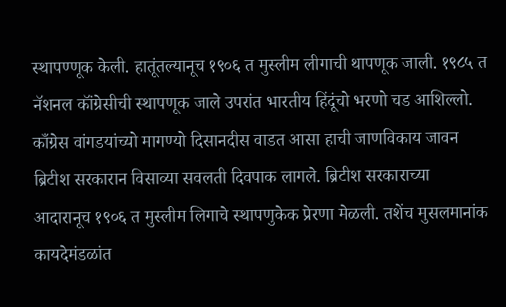स्थापण्णूक केली. हातूंतल्यानूच १९०६ त मुस्लीम लीगाची थापणूक जाली. १९८५ त नॅशनल कॉंग्रेसीची स्थापणूक जाले उपरांत भारतीय हिंदूंचो भरणो चड आशिल्लो. काँग्रेस वांगडयांच्यो मागण्यो दिसानदीस वाडत आसा हाची जाणविकाय जावन ब्रिटीश सरकारान विसाव्या सवलती दिवपाक लागले. ब्रिटीश सरकाराच्या आदारानूच १९०६ त मुस्लीम लिगाचे स्थापणुकेक प्रेरणा मेळली. तशेंच मुसलमानांक कायदेमंडळांत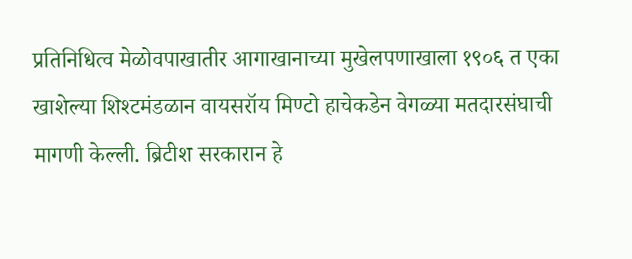प्रतिनिधित्व मेळोवपाखातीर आगाखानाच्या मुखेलपणाखाला १९०६ त एका खाशेल्या शिश्टमंडळान वायसरॉय मिण्टो हाचेकडेन वेगळ्या मतदारसंघाची मागणी केल्ली. ब्रिटीश सरकारान हे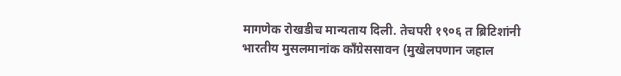मागणेक रोखडीच मान्यताय दिली. तेचपरी १९०६ त ब्रिटिशांनी भारतीय मुसलमानांक कॉंग्रेससावन (मुखेलपणान जहाल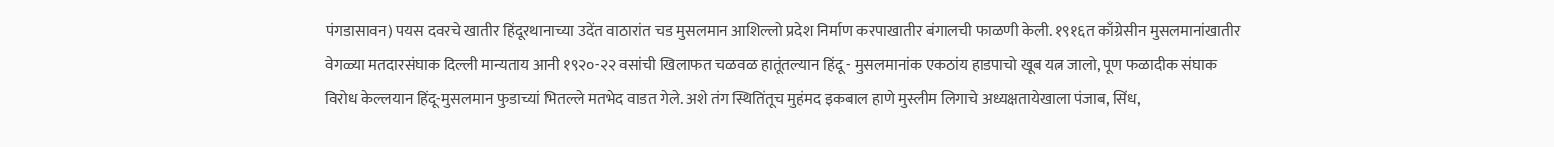पंगडासावन) पयस दवरचे खातीर हिंदूरथानाच्या उदेंत वाठारांत चड मुसलमान आशिल्लो प्रदेश निर्माण करपाखातीर बंगालची फाळणी केली. १९१६त काँग्रेसीन मुसलमानांखातीर वेगळ्या मतदारसंघाक दिल्ली मान्यताय आनी १९२०-२२ वसांची खिलाफत चळवळ हातूंतल्यान हिंदू - मुसलमानांक एकठांय हाडपाचो खूब यत्न जालो, पूण फळादीक संघाक विरोध केल्लयान हिंदू-मुसलमान फुडाच्यां भितल्ले मतभेद वाडत गेले. अशे तंग स्थितिंतूच मुहंमद इकबाल हाणे मुस्लीम लिगाचे अध्यक्षतायेखाला पंजाब, सिंध,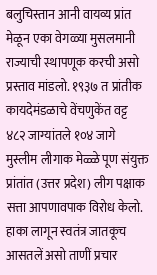बलुचिस्तान आनी वायव्य प्रांत मेळून एका वेगळ्या मुसलमानी राज्याची स्थापणूक करची असो प्रस्ताव मांडलो. १९३७ त प्रांतीक कायदेमंडळाचे वेंचणुकेंत वट्ट ४८२ जाग्यांतले १०४ जागे मुस्लीम लीगाक मेळ्ळे पूण संयुक्त प्रांतांत (उत्तर प्रदेश) लीग पक्षाक सत्ता आपणावपाक विरोध केलो. हाका लागून स्वतंत्र जातकूच आसतलें असो ताणीं प्रचार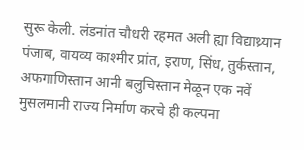सुरू केली. लंडनांत चौधरी रहमत अली ह्या विद्याथ्र्यान पंजाब, वायव्य काश्मीर प्रांत, इराण, सिंध, तुर्कस्तान, अफगाणिस्तान आनी बलुचिस्तान मेळून एक नवें मुसलमानी राज्य निर्माण करचे ही कल्पना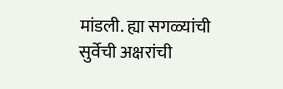मांडली. ह्या सगळ्यांची सुर्वेची अक्षरांची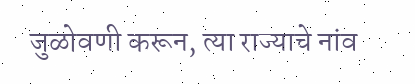जुळोवणी करून, त्या राज्याचे नांव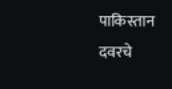पाकिस्तान दवरचे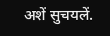अशें सुचयलें.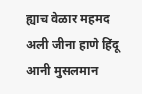ह्याच वेळार महमद अली जीना हाणे हिंदू आनी मुसलमान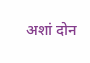अशां दोन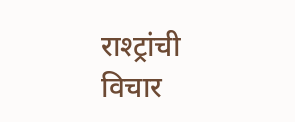राश्ट्रांची विचार